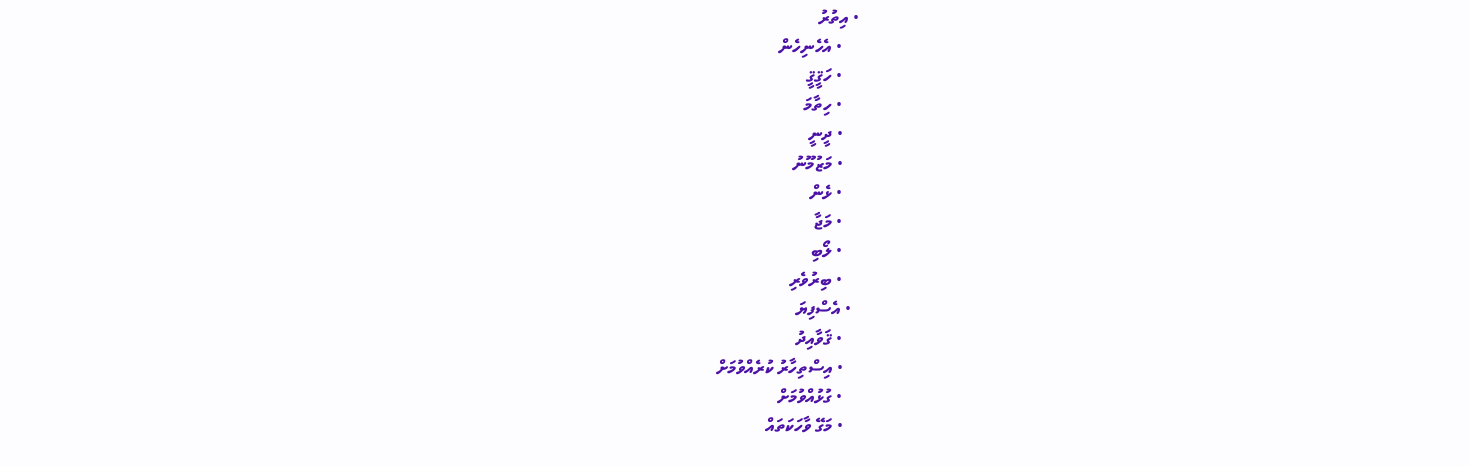• އިތުރު
    • އެހެނިހެން
    • ހަޤީޤީ
    • ހިތާމަ
    • ދީނީ
    • މަޒުމޫނު
    • ޅެން
    • މަޖާ
    • ލޯބި
    • ބިރުވެރި
  • އެސްފިޔަ
    • ޤަވާއިދު
    • އިސްތިހާރު ކުރެއްވުމަށް
    • ގުޅުއްވުމަށް
    • މަގޭ ވާހަކަތައް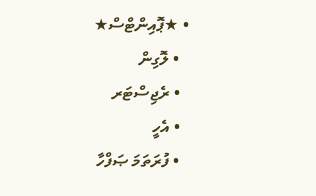• ★ޕޮއިންޓްސް★
  • ލޮގިން
  • ރެޖިސްޓަރ
  • އެހީ
  • ފުރަތަމަ ޞަފްހާ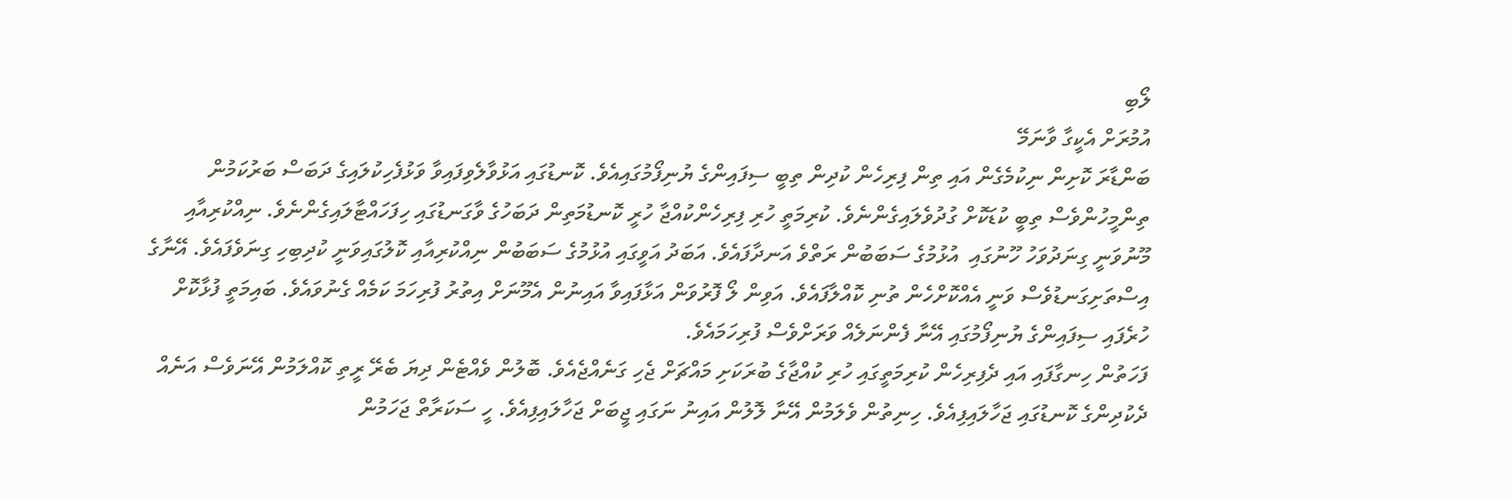ލޯބި
އުމުރަށް އެކީގާ ވާނަމޭ
ބަންޑާރަ ކޮށިން ނިކުމެގެން އައި ތިން ފިރިހެން ކުދިން ތިބީ ސިފައިންގެ ޔުނިފޯމުގައިއެވެ. ކޮނޑުގައި އަޅުވާލެވިފައިވާ ވަޅުފެހިކުލައިގެ ދަބަސް ބަރުކަމުން ތިންމީހުންވެސް ތިބީ ކުޑަކޮށް ގުދުވެލައިގެންނެވެ. ކުރިމަތީ ހުރި ފިރިހެންކުއްޖާ ހުރީ ކޮނޑުމަތިން ދަބަހުގެ ވާގަނޑުގައި ހިފަހައްޓާލައިގެންނެވެ. ނިއްކުރިއާއި މޫނުވަނީ ގިނަދުވަހު ހޫނުގައި  އުޅުމުގެ ސަބަބުން ރަތްވެ އަނދާފައެވެ. އަބަދު އަވީގައި އުޅުމުގެ ސަބަބުން ނިއްކުރިއާއި ކޮލުގައިވަނީ ކުދިބިހި ގިނަވެފައެވެ. އޭނާގެ އިސްތަށިގަނޑުވެސް ވަނީ އެއްކޮށްހެން ތުނި ކޮއްލާފައެވެ. އަވިން ލޯ ފޮރުވަން އަޅާފައިވާ އައިނުން އެމޫނަށް އިތުރު ފުރިހަމަ ކަމެއް ގެނުވައެވެ. ބައިމަތީ ފުޅާކޮށް ހުރެފައި ސިފައިންގެ ޔުނިފޯމުގައި އޭނާ ފެންނަލެއް ވަރަށްވެސް ފުރިހަމައެވެ.
ފަހަތުން ހިނގާފައި އައި ދެފިރިހެން ކުރިމަތީގައި ހުރި ކުއްޖާގެ ބުރަކަށި މައްޗަށް ޖެހި ގަނެއްޖެއެވެ. ބޮލުން ވެއްޓެން ދިޔަ ބެރޭ ރީތި ކޮއްލަމުން އޭނަވެސް އަނެއް ދެކުދިންގެ ކޮނޑުގައި ޖަހާލައިފިއެވެ. ހިނިތުން ވެލަމުން އޭނާ ލޮލުން އައިނު ނަގައި ޖީބަށް ޖަހާލައިފިއެވެ. ހީ ސަކަރާތް ޖަހަމުން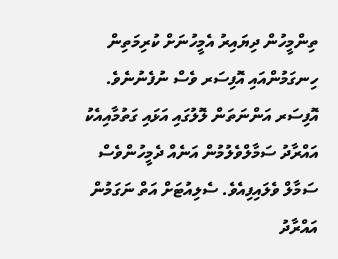ތިންމީހުން ދިޔައިރު އެމީހުނަށް ކުރިމަތިން ހިނގަމުންއައި އޮފިސަރ ވެސް ނުފެނުނެވެ. އޮފިސަރ އަންނަތަން ލޮލުގައި އަޅައި ގަތުމާއިއެކު އައްރާދު ސަމާލްވެލުމުން އަނެއް ދެމީހުންވެސް ސަމާލް ވެލައިފިއެވެ. ސެލިއުޓަށް އަތް ނަގަމުން އައްރާދު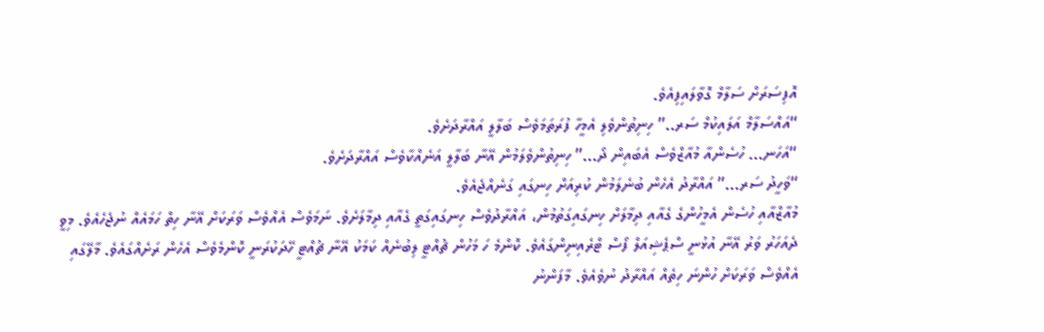އޮފިސަރަށް ސަލާމް ގޮވާލައިފިއެވެ.
“އައްސަލާމް އަލައިކުމް ސަރ..” ހިނިތުންވެލި އެމީހާ ފުރަތަމަވެސް ބަލާލީ އައްރާދަށެވެ.
“އަހަނ… ހުސެންއާ މުއާޒްވެސް އެބައިން ދޯ…” ހިނިތުންވެލަމުން އޭނާ ބަލާލީ އަނެއްކާވެސް އައްރާދަށެވެ.
“ވަހީދު ސަރ…” އައްރާދު އެހެން ބުނެލަމުން ކުރިއަށް ހިނގައި ގަނެއްޖެއެވެ.
މުއާޒްއާއި ހުސެން އެމީހުންގެ ގެއާއި ދިމާލަށް ހިނގައިގަތުމުން، އައްރާދުވެސް ހިނގައިގަތީ ގެއާއި ދިމާލަށެވެ. ނަމަވެސް އެއްވެސް ވަރަކަށް އޭނާ ހިތް ހަމައެއް ނުޖެހެއެވެ. މިވީ ދެއަހަރު ވަރު އޭނާ އުޅުނީ ސްޕެޝިއަލް ފޯސް ޓްރެއިނިންގައެވެ. ކޮންމެ ހަ މަހުން ޗުއްޓީ ލިބުނެއް ކަމަކު އޭނާ ޗުއްޓީ ހޭދަކުރަނީ ކޮންމެވެސް އެހެން ރަށެއްގައެވެ. މާލޭގައި އެއްވެސް ވަރަކަށް ހުންނަ ހިތެއް އައްރާދު ނުވެއެވެ. މާފަންނު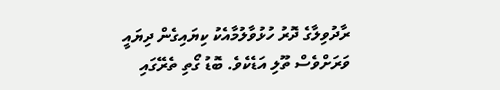ރާދުވިލާގެ ދޮރު ހުޅުވާލުމާއެކު ކިޔައިގެން ދިޔައީ ވަރަށްވެސް ތޫލި އަޑެކެވެ. ބޮޑު ގޯތި ތެރޭގައި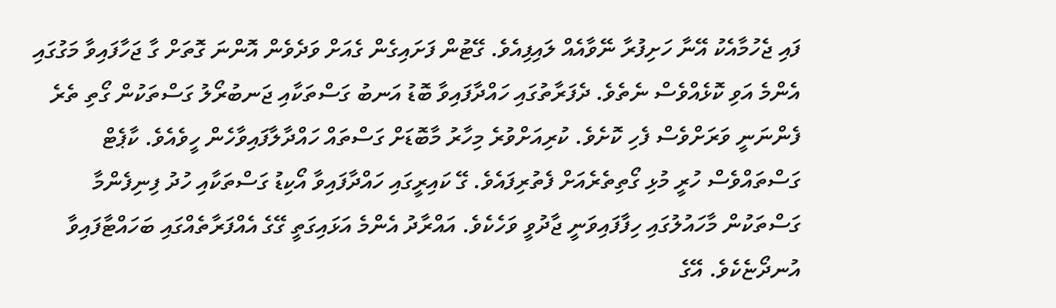ފައި ޖެހުމާއެކު އޭނާ ހަށިފުރާ ނޭވާއެއް ލައިފިއެވެ. ގޭޓުން ފަށައިގެން ގެއަށް ވަދެވެން އޮންނަ ގޮތަށް ގާ ޖަހާފައިވާ މަގުގައި އެންމެ އަވި ކޮޅެއްވެސް ނެތެވެ. ދެފަރާތުގައި ހައްދާފައިވާ ބޮޑު އަނބު ގަސްތަކާއި ޖަނބުރޯލު ގަސްތަކުން ގޯތި ތެރެ ފެންނަނީ ވަރަށްވެސް ފެހި ކޮށެވެ. ކުރިއަށްވުރެ މިހާރު މާބޮޑަށް ގަސްތައް ހައްދާލާފައިވާހެން ހީވެއެވެ. ކާޕެޓް ގަސްތައްވެސް ހުރީ މުޅި ގޯތިތެރެއަށް ފެތުރިފައެވެ. ގޭ ކައިރީގައި ހައްދާފައިވާ އޯކިޑު ގަސްތަކާއި ހުދު ފިނިފެންމާ ގަސްތަކުން މާހައުލުގައި ހިފާފައިވަނީ ޖާދުވީ ވަހެކެވެ. އައްރާދު އެންމެ އަޅައިގަތީ ގޭގެ އެއްފަރާތެއްގައި ބަހައްޓާފައިވާ އުނދޯޏެކެވެ. އޭގެ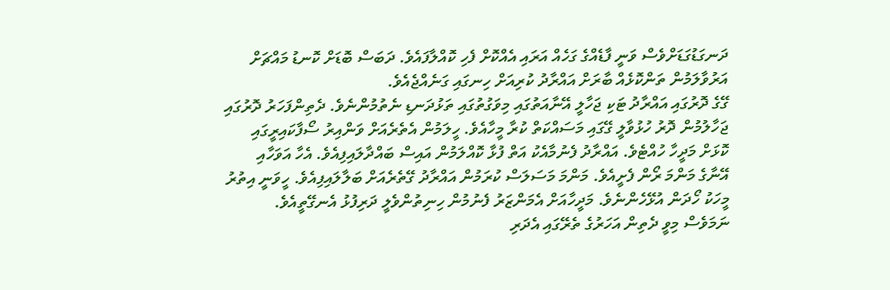ދަނގަޑުގަޑަށްވެސް ވަނީ ފާޑެއްގެ ގަހެއް އަރައި އެއްކޮށް ފެހި ކޮއްލާފައެވެ. ދަބަސް ބޮޑަށް ކޮނޑު މައްޗަށް އަރުވާލަމުން ތަންކޮޅެއް ބާރަށް އައްރާދު ކުރިއަށް ހިނގައި ގަނެއްޖެއެވެ.
ގޭގެ ދޮރުގައި އައްރާދު ޓަކި ޖަހާލީ އޭނާއަތުގައި މިވަގުތުގައި ތަޅުދަނޑި ނެތުމުންނެވެ. ދެތިންފަހަރު ދޮރުގައި ޖަހާލުމުން ދޮރު ހުޅުވާލީ ގޭގައި މަސައްކަތް ކުރާ މީހާއެވެ. ހީލަމުން އެތެރެއަށް ވަންއިރު ސޯފާކައިރީގައި ކޮޅަށް މަދީހާ ހުއްޓެވެ. އައްރާދު ފެނުމާއެކު އަތް ފުޅާ ކޮއްލަމުން އައިސް ބައްދާލައިފިއެވެ. އެހާ އަވަހާއި އޭނާގެ މަންމަ ރޯން ފެށީއެވެ. މަންމަ މަސަލަސް ކުރަމުން އައްރާދު ގޭތެރެއަށް ބަލާލައިފިއެވެ. ހީވަނީ އިތުރު މީހަކު ހޯދަން އުޅޭހެންނެވެ. މަދީހާއަށް އެމަންޒަރު ފެނުމުން ހިނިތުންވެލީ ދަރިފުޅު އެނގޭތީއެވެ. ނަމަވެސް މިވީ ދެތިން އަހަރުގެ ތެރޭގައި އެދަރި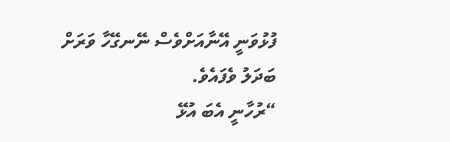ފުޅުވަނީ އޭނާއަށްވެސް ނޭނގޭހާ ވަރަށް ބަދަލު ވެފައެވެ.
“ރުހާނީ އެބަ އުޅޭ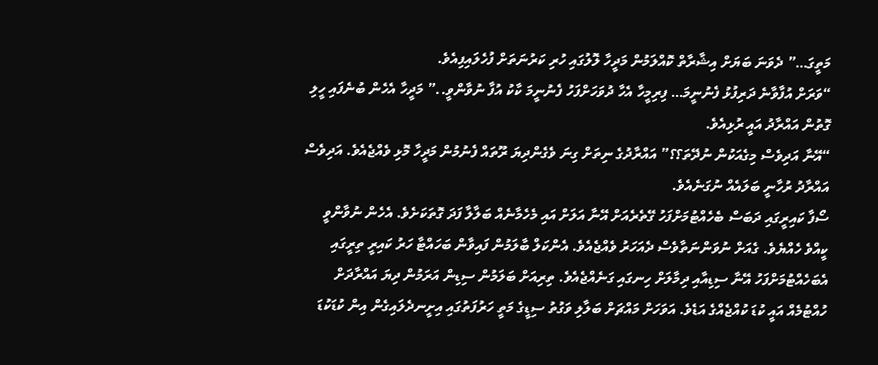މަތީގަ…” ދެވަނަ ބަޔަށް އިޝާރާތް ކޮއްލަމުން މަދީހާ ލޮލުގައި ހުރި ކަރުނަތަށް ފުހެލައިފިއެވެ.
“ވަރަށް އުފާވާނެ ދަރިފުޅު ފެނުނީމަ… ފިރިމީހާ އެހާ ދުވަހަށްފަހު ފެނުނީމަ ކާކު އުފާ ނުވާންވީ..” މަދީހާ އެހެން ބުނެފައި ހީލި ގޮތުން އައްރާދު އައީ ރުޅިއެވެ.
“އޭނާ އަދިވެސް މިގެއަކުން ނުދޭތަ؟؟” އައްރާދުގެ ނިތަށް ގިނަ ވެގެންދިޔަ ރޫތައް ފެނުމުން މަދީހާ މޮޅި ވެއްޖެއެވެ. އަދިވެސް އައްރާދު ރުހާނީ ބަލައެއް ނުގަނެއެވެ.
ސޯފާ ކައިރީގައި ދަބަސް ބެހެއްޓުމަށްފަހު ގޭތެރެއަށް އޭނާ އަލަށް އައި މެހެމާނެއް ބަލާލާ ފަދަ ގޮތަކަށެވެ. އެހެން ނުވާންވީ ކީއްވެ ހެއްޔެވެ. ގެއަށް ނުވަންނަތާވެސް ދެއަހަރު ވެއްޖެއެވެ. އެންކަލް ބާލަމުން ފައިވާން ބަހައްޓާ ހަރު ކައިރީ ތިރީގައި އެބަހެއްޓުމަށްފަހު އޭނާ ސިޑިއާއި ދިމާލަށް ހިނގައި ގަނެއްޖެއެވެ. ތިރިއަށް ބަލަމުން ސިޑިން އަރަމުން ދިޔަ އައްރާދަށް ހުއްޓުމެއް އައީ ކުޑަ ކުއްޖެއްގެ އަޑެވެ. އަވަހަށް މައްޗަށް ބަލާލި ވަގުތު ސިޑީގެ މަތީ ހަރުފަތުގައި އިށީނދެލައިގެން އިން ކުޑަކުޑަ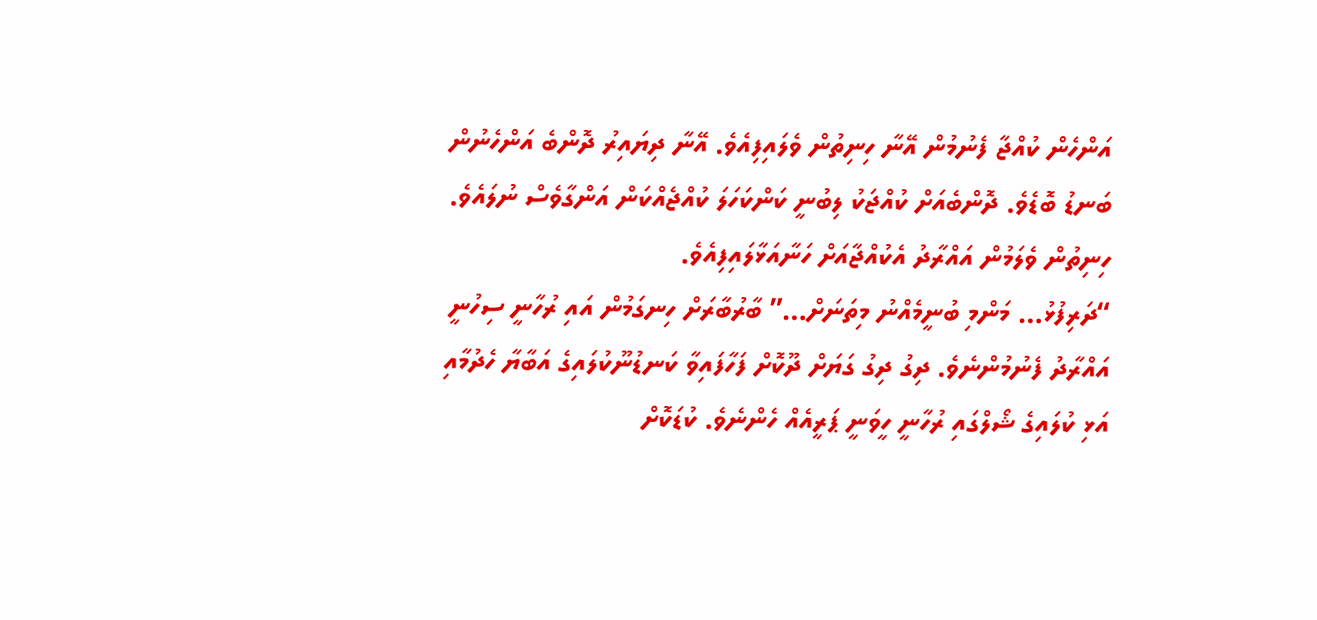އަންހެން ކުއްޖާ ފެނުމުން އޭނާ ހިނިތުން ވެލައިފިއެވެ. އޭނާ ދިޔައިރު ދޮންބެ އަންހެނުން ބަނޑު ބޮޑެވެ. ދޮންބެއަށް ކުއްޖަކު ލިބުނީ ކަންކަހަލަ ކުއްޖެއްކަން އަންގާވެސް ނުލައެވެ. ހިނިތުން ވެލަމުން އައްރާދު އެކުއްޖާއަށް ހަނާއަޅާލައިފިއެވެ.
“ދަރިފުޅު… މަންމި ބުނީމެއްނު މިތަނަށް…” ބާރުބާރަށް ހިނގަމުން އައި ރުހާނީ ސިހުނީ އައްރާދު ފެނުމުންނެވެ. ދިގު ދިގު ގަޔަށް ދޫކޮށް ފަހާފައިވާ ކަނޑުނޫކުލައިގެ އަބާޔާ ހެދުމާއި އަޅި ކުލައިގެ ޝޯލްގައި ރުހާނީ ހީވަނީ ޕަރީއެއް ހެންނެވެ. ކުޑަކޮށް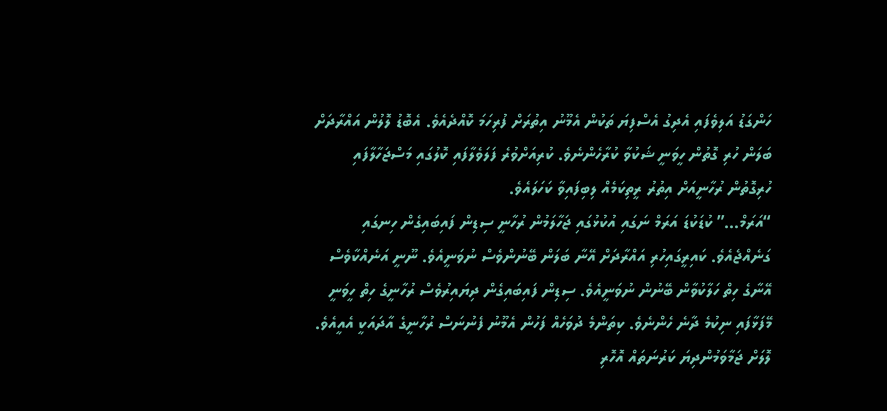ހަންގަޑު އަލިވެފައި އެދިގު އެސްފިޔަ ތަކުން އެމޫނު އިތުރަށް ފުރިހަމަ ކޮއްދެއެވެ. އެބޮޑު ލޮލުން އައްރާދަށް ބަލަން ހުރި ގޮތުން ހީވަނީ ޝަކުވާ ކުރާހެންނެވެ. ކުރިއަށްވުރެ ފަލަވެލާފައި ކޮލުގައި މަސްޖަހާލާފައި ހުރިގޮތުން ރުހާނީއަށް އިތުރު ރީތިކަމެއް ލިބިފައިވާ ކަހަލައެވެ.
“އަރަމް…” ކުޑަކުޑަ އަރަމް ނަގައި އުކުޅުގައި ޖަހާލަމުން ރުހާނީ ސިޑިން ފައިބައިގެން ހިނގައި ގަނެއްޖެއެވެ. ކައިރީގައިހުރި އައްރާދަށް އޭނާ ބަލަން ބޭނުންވެސް ނުވަނީއެވެ. ނޫނީ އަނެއްކާވެސް އޭނާގެ ހިތް ހަލާކުވާން ބޭނުން ނުވަނީއެވެ. ސިޑިން ފައިބައިގެން ދިޔައިރުވެސް ރުހާނީގެ ހިތް ހީވަނީ މޭފަޅާފައި ނިކުމެ ދާނެ ހެންނެވެ. ކިތަންމެ ދުވަހެއް ފަހުން އެމޫނު ފެނުނަސް ރުހާނީގެ އާދައަކީ އެއީއެވެ.  ލޮލަށް ޖަމާވަމުންދިޔަ ކަރުނަތައް އޮހޮރި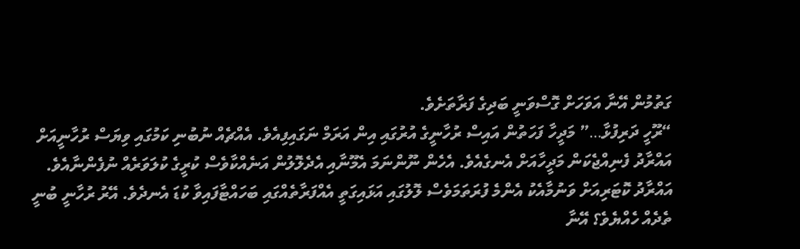ގަތުމުން އޭނާ އަވަހަށް ގޮސްވަނީ ބަދިގެ ފަރާތަށެވެ.
“ރޫހީ ދަރިފުޅާ…” މަދީހާ ފަހަތުން އައިސް ރުހާނީގެ އުރުގައި އިން އަރަމް ނަގައިފިއެވެ. އެއްޗެއް ނުބުނި ކަމުގައި ވިޔަސް ރުހާނީއަށް އައްރާދު ފެނިއްޖެކަން މަދީހާއަށް އެނގެއެވެ. އެހެން ނޫންނަމަ އެމޫނާއި އެދެލޮލުން އަނެއްކާވެސް ކުރީގެ ކުލަވަރެއް ނުފެންނާއެވެ.
އައްރާދު ކޮޓަރިއަށް ވަނުމާއެކު އެންމެ ފުރަތަމަވެސް ލޮލުގައި އަޅައިގަތީ އެއްފަރާތެއްގައި ބަހައްޓާފައިވާ ކުޑަ އެނދެވެ. އޭރު ރުހާނީ ބުނީ ތެދެއް ހެއްޔެވެ؟ އޭނާ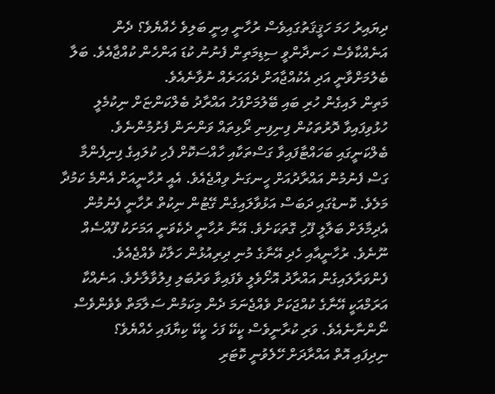ދިޔައިރު ހަމަ ހަޤީޤަތުގައިވެސް ރުހާނީ އިނީ ބަލިވެ ހެއްޔެވެ؟ ދެން އަނެއްކާވެސް ހަނދާންވީ ސިޑިމަތިން ފެނުނު ކުޑަ އަންހެން ކުއްޖާއެވެ. ބަލާ ބެލުމަށްވާނީ އަދި އެކުއްޖާއަށް ދެއަހަރެއް ނުވާނެއެވެ.
މަތިން ލައިގެން ހުރި ބައި ބޭލުމަށްފަހު އައްރާދު ބެލްކަންޏަށް ނިކުމެލީ ހުޅުވިފައިވާ ދޮރުތަކުން ފިނިފިނި ރޯޅިތައް ވަންނަން ފެށުމުންނެވެ. ބެލްކަނީގައި ބަހައްޓާފައިވާ ގަސްތަކާއި ހާއްސަކޮށް ފެހި ކުލައިގެ ފިނިފެންމާ ގަސް ފެނުމުން އައްރާދުއަށް ހީނގަނެ ވިއްޖެއެވެ. އެއީ ރުހާނީއަށް އެންމެ ކަމުދާ މަލެވެ. ކޮނޑުގައި ދަބަސް އަޅުވާލައިގެން ގޭޓުން ނިކުތް ރުހާނީ ފެނުމުން އެދިމާލަށް ބަލާލީ ފޫހި ގޮތަކަށެވެ. އޭނާ ރުހާނީ ދެކެވަނީ އަމަށަކު ފޫއްސެއް ނޫނެވެ. ރުހާނީއާއި ހެދި އޭނާގެ މުނި ދިރިއުޅުން ހަލާކު ވެއްޖެއެވެ. ފެންވަރާލައިގެން އައްރާދު އޮށޯވެލީ ވެފައިވާ ވަރުބަލި ފިލުވާލާށެވެ. އަނެއްކާ އަރަމްއަކީ އޭނާގެ ކުއްޖަކަށް ވެއްޖެނަމަ ދެން މިކަމުން ސަލާމަތް ވެވެންވެސް ނޯންނާނެއެވެ. ވަރި ކުރާނީވެސް ކީކޭ ފަހެ ކީކޭ ކިޔާފައި ހެއްޔެވެ؟
ނިދިފައި އޮތް އައްރާދަށް ހޭލެވުނީ ކޮޓަރި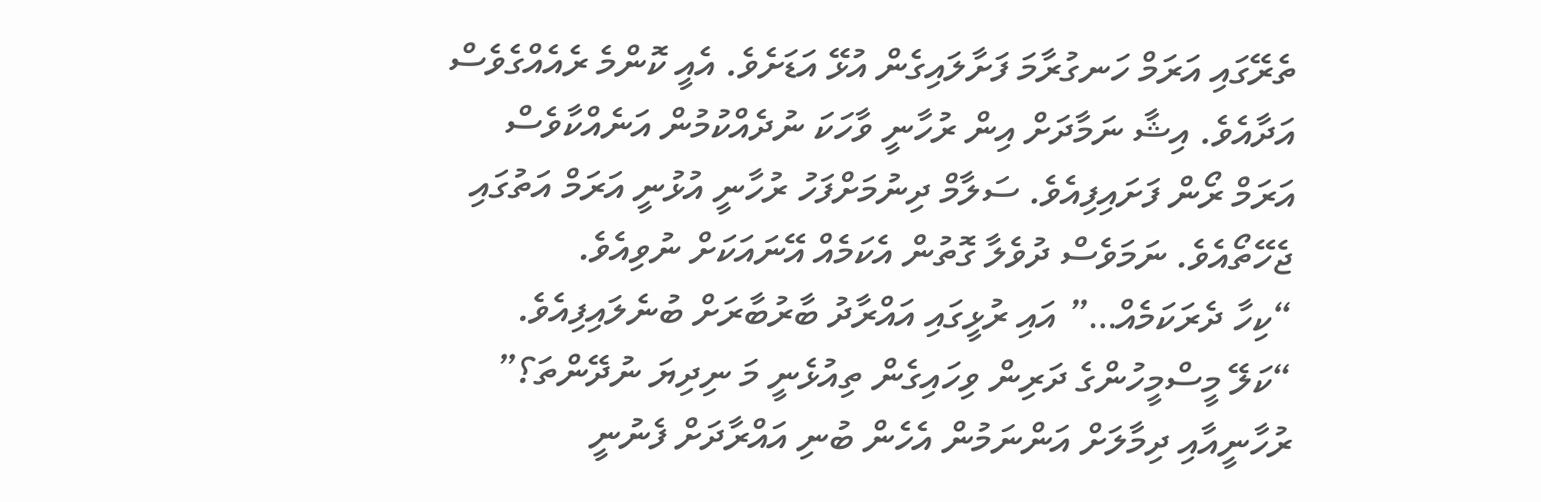ތެރޭގައި އަރަމް ހަނގުރާމަ ފަށާލައިގެން އުޅޭ އަޑަށެވެ. އެއީ ކޮންމެ ރެއެއްގެވެސް އަދާއެވެ. އިޝާ ނަމާދަށް އިން ރުހާނީ ވާހަކަ ނުދެއްކުމުން އަނެއްކާވެސް އަރަމް ރޯން ފަށައިފިއެވެ. ސަލާމް ދިނުމަށްފަހު ރުހާނީ އުޅުނީ އަރަމް އަތުގައި ޖެހޭތޯއެވެ. ނަމަވެސް ދުވެލާ ގޮތުން އެކަމެއް އޭނައަކަށް ނުވިއެވެ.
“ކިހާ ދެރަކަމެއް…” އައި ރުޅީގައި އައްރާދު ބާރުބާރަށް ބުނެލައިފިއެވެ.
“ކަލޭ މީސްމީހުންގެ ދަރިން ވިހައިގެން ތިއުޅެނީ މަ ނިދިޔަ ނުދޭންތަ؟” ރުހާނީއާއި ދިމާލަށް އަންނަމުން އެހެން ބުނި އައްރާދަށް ފެނުނީ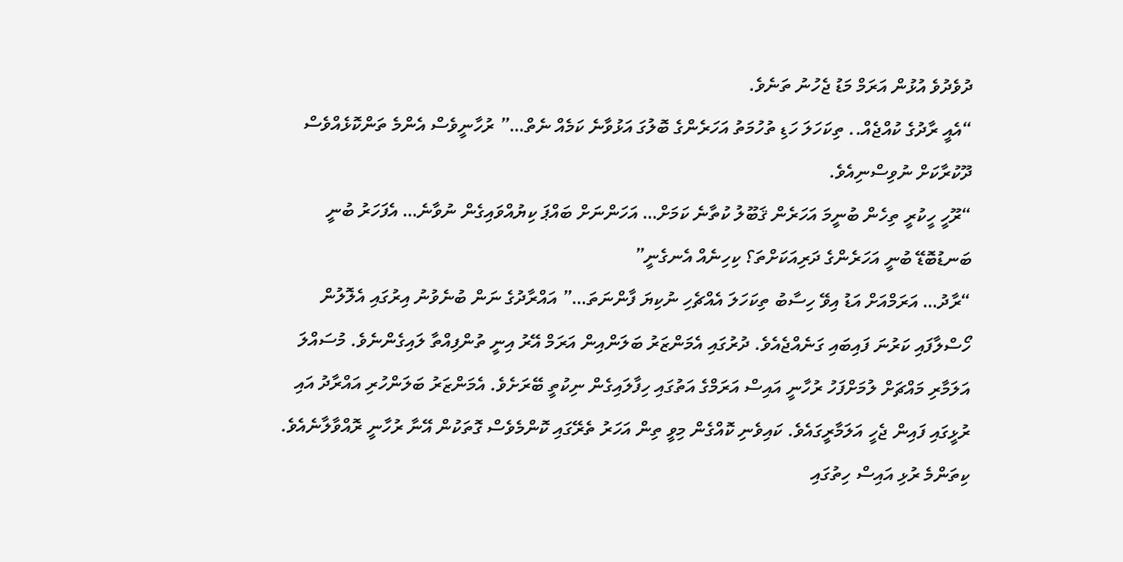ދުވެދުވެ އުޅުން އަރަމް މަޑު ޖެހުނު ތަނެވެ.
“އެއީ ރާދުގެ ކުއްޖެއް.. ތިކަހަލަ ހަޑި ތުހުމަތު އަހަރެންގެ ބޮލުގަ އަޅުވާނެ ކަމެއް ނެތް…” ރުހާނީވެސް އެންމެ ތަންކޮޅެއްވެސް ދޫކުރާކަށް ނުވިސްނިއެވެ.
“ރޫހީ ހީކުރީ ތިހެން ބުނީމަ އަހަރެން ޤަބޫލު ކުތާނެ ކަމަށް… އަހަންނަށް ބައްޕަ ކިޔުއްވައިގެން ނުވާނެ… އެފަހަރު ބުނީ ބަނޑުބޮޑޭ ބުނީ އަހަރެންގެ ދަރިއަކަށްތަ؟ ކިހިނެއް އެނގެނީ”
“ރާދު… އަރަމްއަށް އަޑު އިވޭ ހިސާބު ތިކަހަލަ އެއްޗެހި ނުކިޔަ ފާންނަތަ…” އައްރާދުގެ ނަން ބުނެވުނު އިރުގައި އެލޮލުން ހޯސްލާފައި ކަރުނަ ފައިބައި ގަނެއްޖެއެވެ. ދުރުގައި އެމަންޒަރު ބަލަންއިން އަރަމް އޭރު އިނީ ތުންފިއްތާ ލައިގެންނެވެ. މުސައްލަ އަލަމާރި މައްޗަށް ލުމަށްފަހު ރުހާނީ އައިސް އަރަމްގެ އަތުގައި ހިފާލައިގެން ނިކުތީ ބޭރަށެވެ. އެމަންޒަރު ބަލަންހުރި އައްރާދު އައި ރުޅީގައި ފައިން ޖެހީ އަލަމާރީގައެވެ. ކައިވެނި ކޮއްގެން މިވީ ތިން އަހަރު ތެރޭގައި ކޮންމެވެސް ގޮތަކުން އޭނާ ރުހާނީ ރޮއްވާލާނެއެވެ. ކިތަންމެ ރުޅި އައިސް ހިތުގައި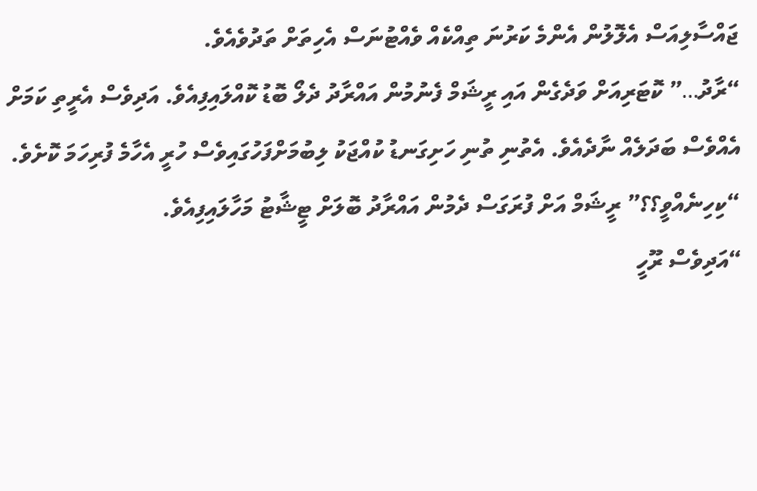ޖައްސާލިއަސް އެލޮލުން އެންމެ ކަރުނަ ތިއްކެއް ވެއްޓުނަސް އެހިތަށް ތަދުވެއެވެ.
“ރާދު…” ކޮޓަރިއަށް ވަދެގެން އައި ރީޝަމް ފެނުމުން އައްރާދު ދެލޯ ބޮޑު ކޮއްލައިފިއެވެ. އަދިވެސް އެރީތި ކަމަށް އެއްވެސް ބަދަލެއް ނާދެއެވެ. އެތުނި ތުނި ހަށިގަނޑު ކުއްޖަކު ލިބުމަށްފަހުގައިވެސް ހުރީ އެހާމެ ފުރިހަމަ ކޮށެވެ.
“ކިހިނެއްވީ؟؟” ރީޝަމް އަށް ފުރަގަސް ދެމުން އައްރާދު ބޮލަށް ޓީޝާޓު މަހާލައިފިއެވެ.
“އަދިވެސް ރޫހީ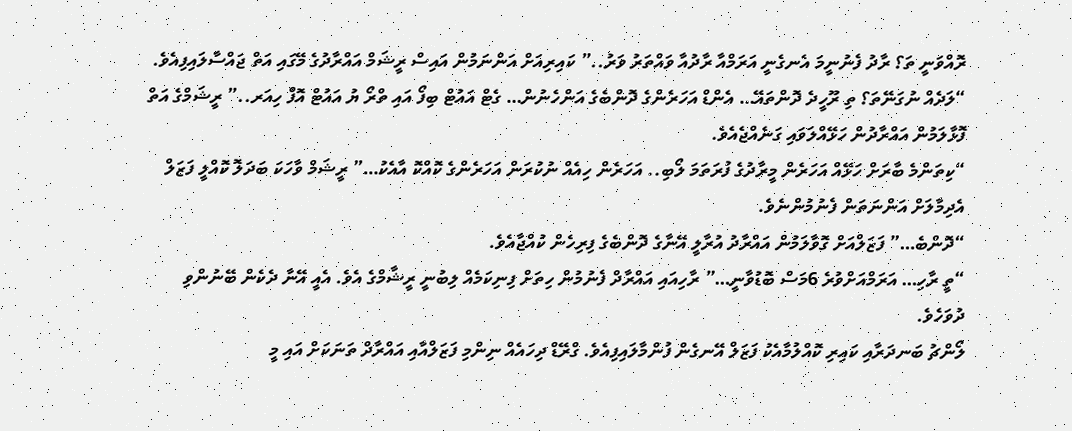ރޮއްވަނީ ތަ؟ ރާދު ފެނުނީމަ އެނގެނީ އަރަމްއާ ރާދުއާ ވައްތަރު ވަރު..” ކައިރިއަށް އަންނަމުން އައިސް ރީޝަމް އައްރާދުގެ މޭގައި އަތް ޖައްސާލައިފިއެވެ.
“ލަދެއް ނުގަނޭތަ؟ ތި ރޫހީދެ ދޮންތައޭ… އެންޑް އަހަރެންގެ ދޮންބެގެ އަންހެނުން… ގެޓް އައުޓް ބިފޯ އައި ތްރޯ ޔު އައުޓް އޮފް ހިއަރ..” ރީޝަމްގެ އަތް  ފޮޅާލަމުން އައްރާދުން ހަޅޭއްލަވައި ގަނެއްޖެއެވެ.
“ކިތަންމެ ބާރަށް ހަޅޭއް އަހަރެން މީރާދުގެ ފުރަތަމަ ލޯބި.. އަހަރެން ހިއެއް ނުކުރަން އަހަރެންގެ ކޮއްކޮ އާއެކު…” ރީޝަމް ވާހަކަ ބަދަލޮ ކޮއްލީ ފަޒަލް އެދިމާލަށް އަންނަތަން ފެނުމުންނެވެ.
“ދޮންބެ…” ފަޒަލްއަށް ގޮވާލަމުން އައްރާދު އުރާލީ އޭނާގެ ދޮންބެގެ ފިރިހެން ކުއްޖާއެވެ.
“ތީ ރާހި… އަރަމްއަށްވުރެ 6މަސް ބޮޑުވާނީ…” ރާހިއައި އައްރާދް ފެނުމުން ހިތަށް ފިނިކަމެއް ލިބުނީ ރީޝާމްގެ އެވެ. އެއީ އޭނާ ދެކެން ބޭނުންވި ދުވަހެވެ.
ލޯންޗު ބަނދަރާއި ކައިރި ކޮއްލުމާއެކު ފަޒަލް އޭނގެން ފުންމާލައިފިއެވެ. ގްރޭޑް ދިހައެއް ނިންމި ފަޒަލްއާއި އައްރާދް ތަނަކަށް އައި މީ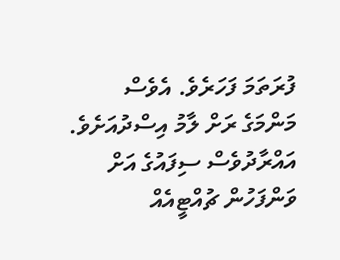ފުރަތަމަ ފަހަރެވެ. އެވެސް މަންމަގެ ރަށް ލާމު އިސްދުއަށެވެ. އައްރާދުވެސް ސިފައުގެ އަށް ވަންފަހުން ޗުއްޓީއެއް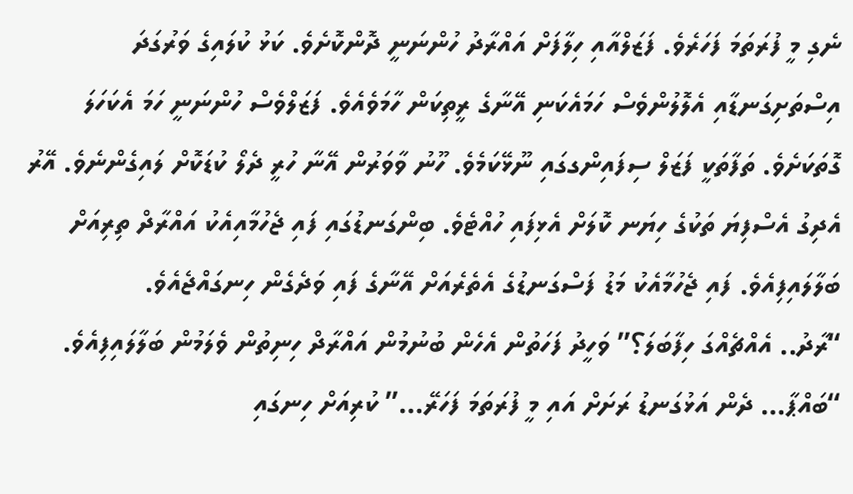ނެގި މީ ފުރަތަމަ ފަހަރެވެ. ފަޒަލްއާއި ހިލާފަށް އައްރާދު ހުންނަނީ ދޮންކޮށެވެ. ކަޅު ކުލައިގެ ވަރުގަދަ އިސްތަށިގަނޑާއި އެލޮލުންވެސް ހަމައެކަނި އޭނާގެ ރީތިކަން ހާމަވެއެވެ. ފަޒަލްވެސް ހުންނަނީ ހަމަ އެކަހަލަ ގޮތަކަށެވެ. ތަފާތަކީ ފަޒަލް ސިފައިންގގައި ނޫޅޭކަމެވެ. ހޫނު ވާވަރުން އޭނާ ހުރީ ދެލޯ ކުޑަކޮށް ލައިގެންނެވެ. އޭރު އެދިގު އެސްފިޔަ ތަކުގެ ހިޔަނ ކޮލަށް އެޅިފައި ހުއްޓެވެ. ބިންގަނޑުގައި ފައި ޖެހުމާއިއެކު އައްރާދް ތިރިއަށް ބަލާލައިފިއެވެ. ފައި ޖެހުމާއެކު މަޑު ފަސްގަނޑުގެ އެތެރެއަށް އޭނާގެ ފައި ވަދެގެން ހިނގައްޖެއެވެ.
“ރާދު.. އެއްޗެއްގަ ހިފާބަލަ؟” ވަހީދު ފަހަތުން އެހެން ބުނުމުން އައްރާދް ހިނިތުން ވެލަމުން ބަލާލައިފިއެވެ.
“ބައްޕާ… ދެން އަޅުގަނޑު ރަށަށް އައި މީ ފުރަތަމަ ފަހަރޭ…” ކުރިއަށް ހިނގައި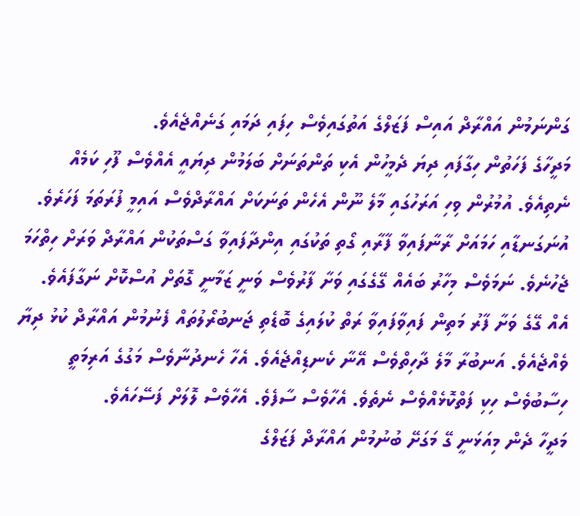ގަންނަމުން އައްރާދް އައިސް ފަޒަލްގެ އަތުގައިވެސް ހިފައި ދަމައި ގަނެއްޖެއެވެ.
މަދީހާގެ ފަހަތުން ހިގާފައި ދިޔަ ދެމީހުން އެކި ތަންތަނަށް ބަލަމުން ދިޔައީ އެއްވެސް ފޫހި ކަމެއް ނެތިއެވެ. އުމުރުން ވިހި އަރަހުގައި މާލެ ނޫން އެހެން ތަނަކަށް އައްރާދްވެސް އައިމީ ފުރަތަމަ ފަހަރެވެ.  އުނަގަނޑާއި ހަމައަށް ރާނާފައިވާ ފާރާއި ގޯތި ތަކުގައި އިންދާފައިވާ ގަސްތަކުން އައްރާދް ވަރަށް ހިތްހަމަ ޖެހުނެވެ. ނަމަވެސް މިހާރު ބައެއް ގޭގެގައި ވަށާ ފާރުވެސް ވަނީ ޒަމާނީ ގޮތަށް އުސްކޮށް ނަގާފައެވެ. އެއް ގޭގެ ވަށާ ފާރު މަތިން ފައިވާފައިވާ ރަތް ކުލައިގެ ބޮޑެތި ޖަނބުރޯލުތައް ފެނުމުން އައްރާދް ކުޅު ދިޔާ ވެއްޖެއެވެ. އަނބުރާ މާލެ ދާހިތްވެސް އޭނާ ކެނޑިއްޖެއެވެ. އެހާ ހެނދުނާވެސް މަގުގެ އަރިމަތީ ހިސާބުވެސް ހިކި ފަތްކޮޅެއްވެސް ނެތެވެ. އެހާވެސް ސާފެވެ. އެހާވެސް ލޮލަށް ފަސޭހައެވެ.
މަދީހާ ދެން މިއަޅަނީ ގޭ މަގަށޭ ބުނުމުން އައްރާދް ފަޒަލްގެ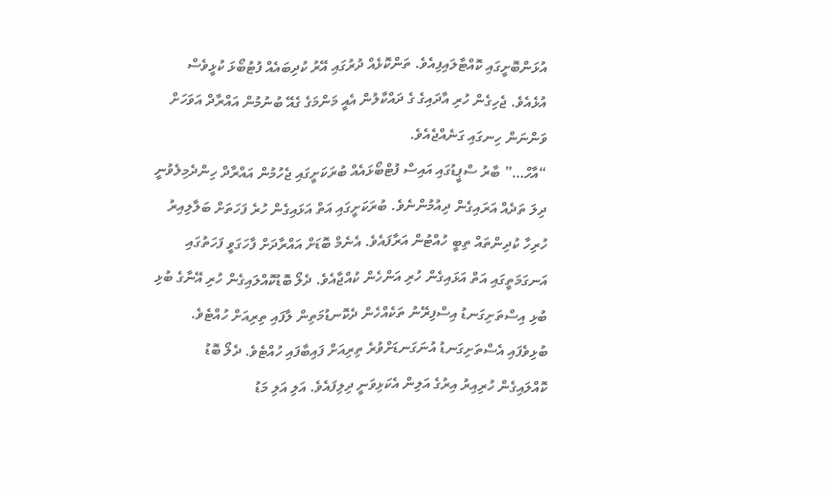އުޅަންބޮށީގައި ކޮއްޓާލައިފިއެވެ. ތަންކޮޅެއް ދުރުގައި އޭރު ކުދިބައެއް ފުޓުބޯޅަ ކުޅީވެސް އުޅެއެވެ. ޖެހިގެން ހުރި އާދައިގެ ގެ ދައްކާލުން އެއީ މަންމަގެ ގެއޭ ބުނުމުން އައްރާދް އަވަހަށް ވަންނަން ހިނގައި ގަނެއްޖެއެވެ.
“އާހް…” ބާރު ސްޕީޑުގައި އައިސް ފުޓްބޯޅައެއް ބުރަކަށީގައި ޖެހުމުން އައްރާދް ހިންދެމިލެވުނީ ދިލަ ތަދެއް އަރައިގެން ދިއުމުންނެވެ. ބުރަކަށީގައި އަތް އަޅައިގެން ހުރެ ފަހަތަށް ބަލާލިއިރު ހުރިހާ ކުދިންތައް ތިބީ ހުއްޓުން އަރާފައެވެ. އެނެމް ބޮޑަށް އައްރާދަށް ފާހަގަވީ ފަހަތުގައި އަނގަމަތީގައި އަތް އަޅައިގެން ހުރި އަންހެން ކުއްޖާއެވެ. ދެލޯ ބޮޑުކޮއްލައިގެން ހުރި އޭނާގެ ބުޅި ބުޅި އިސްތަށިގަނޑު އިސްފިރޭނު ތަކެއްހެން ދެކޮނޑުމަތިން ލާފައި ތިރިއަށް ހުއްޓެވެ. ބުޅިވެފައި އެސްތަށިގަނޑު އުނަގަނޑަށްވުރެ ތިރިއަށް ފައިބާފައި ހުއްޓެވެ. ދެލޯ ބޮޑު ކޮއްލައިގެން ހުރިއިރު އިރުގެ އަލިން އެކަޅިވަނީ ދިލިފައެވެ. އަލި އަލި މަޑު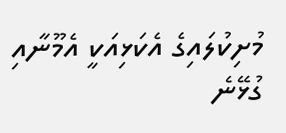މުށިކުލައިގެ އެކަޅިއަކީ އެމޫނާއި ގުޅޭނެ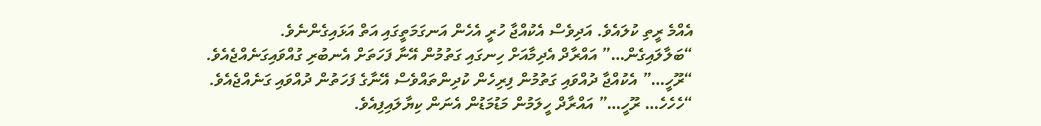އެއްމެ ރީތި ކުލައެވެ. އަދިވެސް އެކުއްޖާ ހުރީ އެހެން އަނގަމަތީގައި އަތް އަޅައިގެންނެވެ.
“ބަލާލައިގެން…” އައްރާދް އެދިމާއަށް ހިނގައި ގަތުމުން އޭނާ ފަހަތަށް އެނބުރި ގުއްވައިގަނެއްޖެއެވެ.
“ރޫހީ…” އެކުއްޖާ ދުއްވައި ގަތުމުން ފިރިހެން ކުދިންތައްވެސް އޭނާގެ ފަހަތުން ދުއްވައި ގަނެއްޖެއެވެ.
“ހެހެހެ… ރޫހީ…” އައްރާދް ހީލަމުން މަޑުމަޑުން އެނަން ކިޔާލައިފިއެވެ.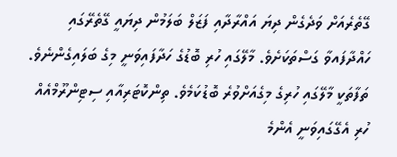ގޭތެރެއަށް ވަދެގެން ދިޔަ އައްރާދާއި ފަޒަލް ބަލަމުން ދިޔައީ ގޭތެރޭގައި ހައްދާފައވާ ގަސްތަކަށެވެ. މާލޭގައި ހުރި ބޮޑުގެ ހަދާފައިވަނީ މިގެ ބަލައިގެންނެވެ. ތަފާތަކީ މާލޭގައި ހުރިގެ މިގެއަށްވުރެ ބޮޑުކަމެވެ. ތިންކޮޓަރިއާއި ސިޓިންރޫމްއެއް ހުރި އެގޭގައިވަނީ އެންމެ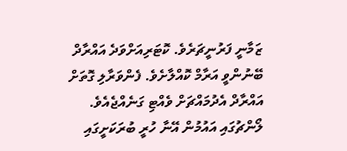ޒަމާނީ ފަރުނީޗަރެވެ. ކޮޓަރިއަށްވަދެ އައްރާދް ބޭނުންވީ އަރާމް ކޮއްލާށެވެ. ފެންވަރާލި ގޮތަށް އައްރާދް އެދުމައްޗަށް ވެއްޓި ގަނެއްޖެއެވެ. ލޯންޗުގައި އައުމުން އޭނާ ހުރީ ބުރަކަށީގައި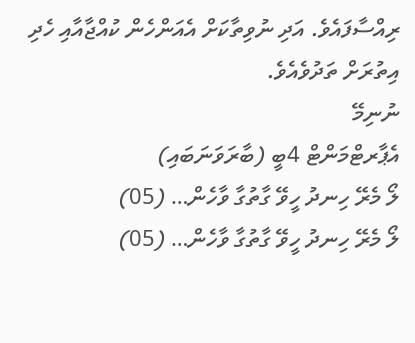ރިއްސާފައެވެ. އަދި ނުވިތާކަށް އެއަންހެން ކުއްޖާއާއި ހެދި އިތުރަށް ތަދުވެއެވެ.
ނުނިމޭ
އެޕާރޓްމަންޓް 4ބީ (ބާރަވަނަބައި)
ލޯ މެރޭ ހިނދު ހީވޭ ގާތުގާ ވާހެން… (05)
ލޯ މެރޭ ހިނދު ހީވޭ ގާތުގާ ވާހެން… (05)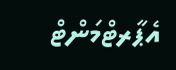އެޕާރޓްމަންޓް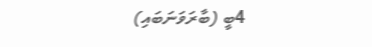4ބީ (ބާރަވަނަބައި)